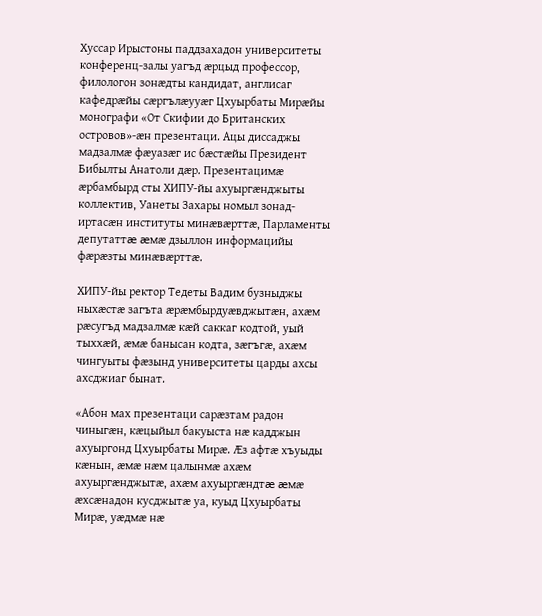Хуссар Ирыстоны паддзахадон университеты конференц-залы уагъд æрцыд профессор, филологон зонæдты кандидат, англисаг кафедрæйы сæргълæууæг Цхуырбаты Мирæйы монографи «От Скифии до Британских островов»-æн презентаци. Ацы диссаджы мадзалмæ фæуазæг ис бæстæйы Президент Бибылты Анатоли дæр. Презентацимæ æрбамбырд сты ХИПУ-йы ахуыргæнджыты коллектив, Уанеты Захары номыл зонад-иртасæн институты минæвæрттæ, Парламенты депутаттæ æмæ дзыллон информацийы фæрæзты минæвæрттæ.

ХИПУ-йы ректор Тедеты Вадим бузныджы ныхæстæ загъта æрæмбырдуæвджытæн, ахæм рæсугъд мадзалмæ кæй саккаг кодтой, уый тыххæй, æмæ банысан кодта, зæгъгæ, ахæм чингуыты фæзынд университеты царды ахсы ахсджиаг бынат.

«Абон мах презентаци сарæзтам радон чиныгæн, кæцыйыл бакуыста нæ кадджын ахуыргонд Цхуырбаты Мирæ. Ӕз афтæ хъуыды кæнын, æмæ нæм цалынмæ ахæм ахуыргæнджытæ, ахæм ахуыргæндтæ æмæ æхсæнадон кусджытæ уа, куыд Цхуырбаты Мирæ, уæдмæ нæ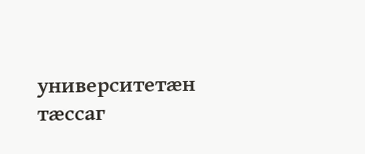университетæн тæссаг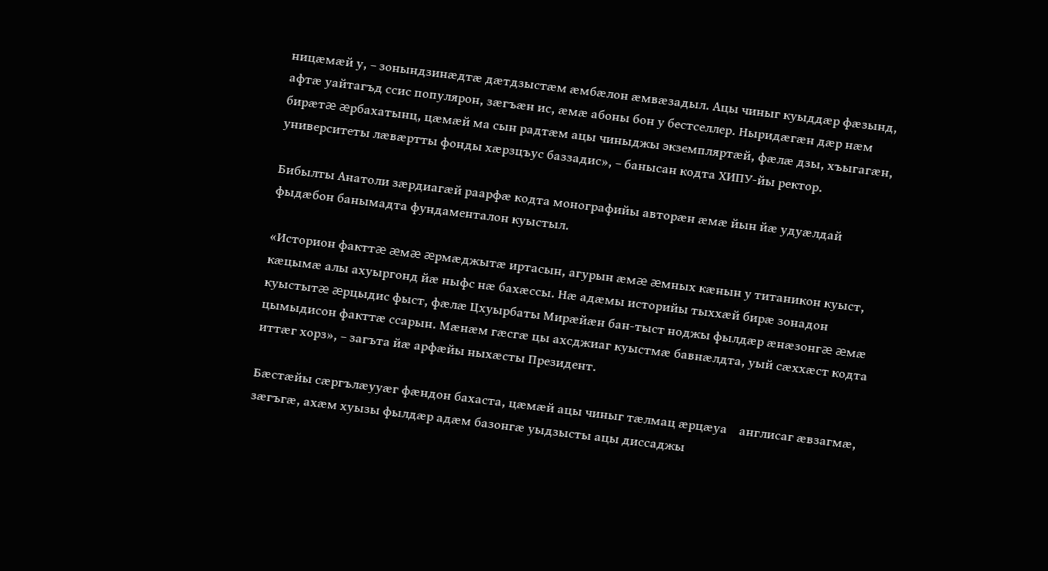ницæмæй у, – зонындзинæдтæ дæтдзыстæм æмбæлон æмвæзадыл. Ацы чиныг куыддæр фæзынд, афтæ уайтагъд ссис популярон, зæгъæн ис, æмæ абоны бон у бестселлер. Ныридæгæн дæр нæм бирæтæ æрбахатынц, цæмæй ма сын радтæм ацы чиныджы экземпляртæй, фæлæ дзы, хъыгагæн, университеты лæвæртты фонды хæрзцъус баззадис», – банысан кодта ХИПУ-йы ректор.

Бибылты Анатоли зæрдиагæй раарфæ кодта монографийы авторæн æмæ йын йæ удуæлдай фыдæбон банымадта фундаменталон куыстыл.

«Историон факттæ æмæ æрмæджытæ иртасын, агурын æмæ æмных кæнын у титаникон куыст, кæцымæ алы ахуыргонд йæ ныфс нæ бахæссы. Нæ адæмы историйы тыххæй бирæ зонадон куыстытæ æрцыдис фыст, фæлæ Цхуырбаты Мирæйæн бан-тыст ноджы фылдæр æнæзонгæ æмæ цымыдисон факттæ ссарын. Мæнæм гæсгæ цы ахсджиаг куыстмæ бавнæлдта, уый сæххæст кодта иттæг хорз», – загъта йæ арфæйы ныхæсты Президент.

Бæстæйы сæргълæууæг фæндон бахаста, цæмæй ацы чиныг тæлмац æрцæуа    англисаг æвзагмæ, зæгъгæ, ахæм хуызы фылдæр адæм базонгæ уыдзысты ацы диссаджы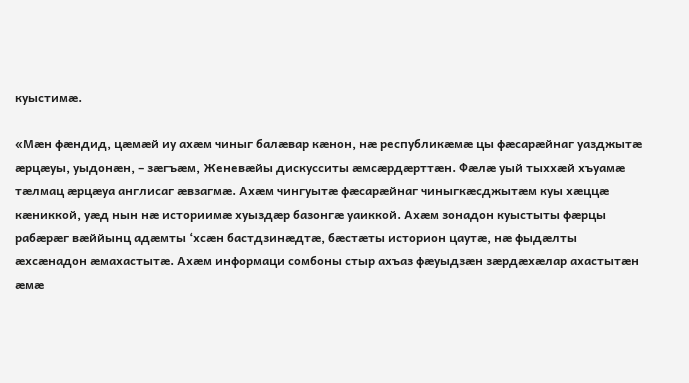куыстимæ.

«Мæн фæндид, цæмæй иу ахæм чиныг балæвар кæнон, нæ республикæмæ цы фæсарæйнаг уазджытæ æрцæуы, уыдонæн, – зæгъæм, Женевæйы дискусситы æмсæрдæрттæн. Фæлæ уый тыххæй хъуамæ тæлмац æрцæуа англисаг æвзагмæ. Ахæм чингуытæ фæсарæйнаг чиныгкæсджытæм куы хæццæ кæниккой, уæд нын нæ историимæ хуыздæр базонгæ уаиккой. Ахæм зонадон куыстыты фæрцы рабæрæг вæййынц адæмты ‘хсæн бастдзинæдтæ, бæстæты историон цаутæ, нæ фыдæлты æхсæнадон æмахастытæ. Ахæм информаци сомбоны стыр ахъаз фæуыдзæн зæрдæхæлар ахастытæн æмæ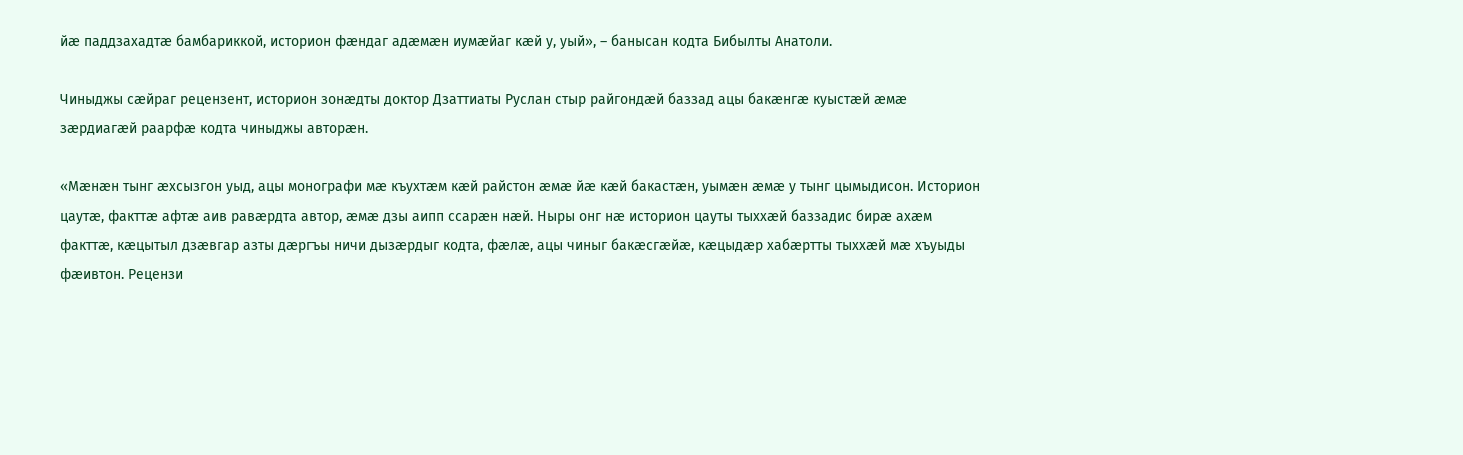йæ паддзахадтæ бамбариккой, историон фæндаг адæмæн иумæйаг кæй у, уый», – банысан кодта Бибылты Анатоли.

Чиныджы сæйраг рецензент, историон зонæдты доктор Дзаттиаты Руслан стыр райгондæй баззад ацы бакæнгæ куыстæй æмæ зæрдиагæй раарфæ кодта чиныджы авторæн.

«Мæнæн тынг æхсызгон уыд, ацы монографи мæ къухтæм кæй райстон æмæ йæ кæй бакастæн, уымæн æмæ у тынг цымыдисон. Историон цаутæ, факттæ афтæ аив равæрдта автор, æмæ дзы аипп ссарæн нæй. Ныры онг нæ историон цауты тыххæй баззадис бирæ ахæм факттæ, кæцытыл дзæвгар азты дæргъы ничи дызæрдыг кодта, фæлæ, ацы чиныг бакæсгæйæ, кæцыдæр хабæртты тыххæй мæ хъуыды фæивтон. Рецензи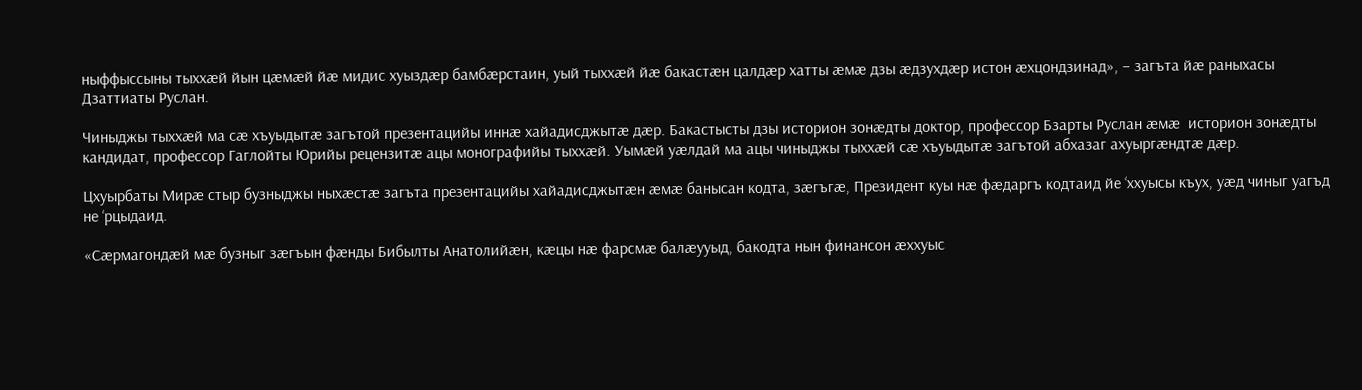ныффыссыны тыххæй йын цæмæй йæ мидис хуыздæр бамбæрстаин, уый тыххæй йæ бакастæн цалдæр хатты æмæ дзы æдзухдæр истон æхцондзинад», – загъта йæ раныхасы Дзаттиаты Руслан.

Чиныджы тыххæй ма сæ хъуыдытæ загътой презентацийы иннæ хайадисджытæ дæр. Бакастысты дзы историон зонæдты доктор, профессор Бзарты Руслан æмæ  историон зонæдты кандидат, профессор Гаглойты Юрийы рецензитæ ацы монографийы тыххæй. Уымæй уæлдай ма ацы чиныджы тыххæй сæ хъуыдытæ загътой абхазаг ахуыргæндтæ дæр.

Цхуырбаты Мирæ стыр бузныджы ныхæстæ загъта презентацийы хайадисджытæн æмæ банысан кодта, зæгъгæ, Президент куы нæ фæдаргъ кодтаид йе ‘ххуысы къух, уæд чиныг уагъд не ‘рцыдаид.

«Сæрмагондæй мæ бузныг зæгъын фæнды Бибылты Анатолийæн, кæцы нæ фарсмæ балæууыд, бакодта нын финансон æххуыс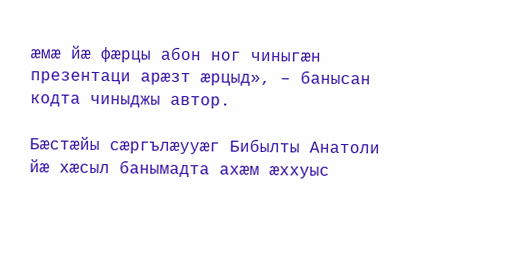æмæ йæ фæрцы абон ног чиныгæн презентаци арæзт æрцыд», – банысан кодта чиныджы автор.

Бæстæйы сæргълæууæг Бибылты Анатоли йæ хæсыл банымадта ахæм æххуыс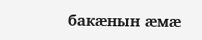бакæнын æмæ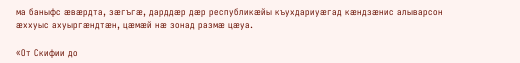ма баныфс æвæрдта, зæгъгæ, дарддæр дæр республикæйы къухдариуæгад кæндзæнис алыварсон æххуыс ахуыргæндтæн, цæмæй нæ зонад размæ цæуа.

«От Скифии до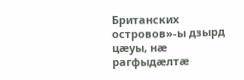Британских островов»-ы дзырд цæуы, нæ рагфыдæлтæ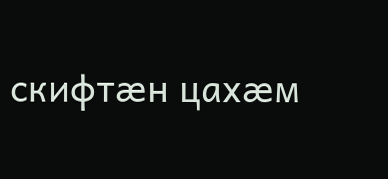скифтæн цахæм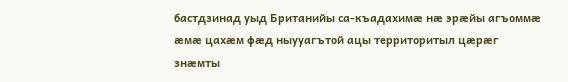бастдзинад уыд Британийы са-къадахимæ нæ эрæйы агъоммæ æмæ цахæм фæд ныууагътой ацы территоритыл цæрæг знæмты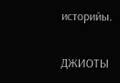историйы.

ДЖИОТЫ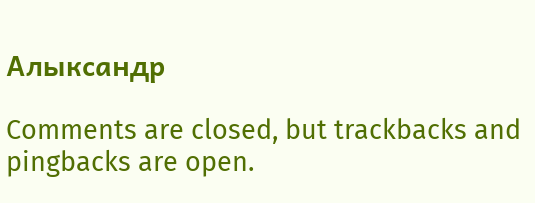Алыксандр

Comments are closed, but trackbacks and pingbacks are open.